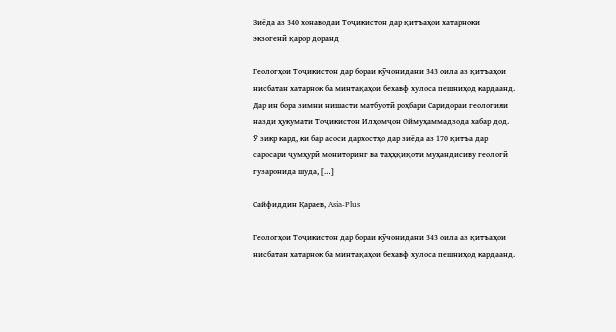Зиёда аз 340 хонаводаи Тоҷикистон дар қитъаҳои хатарноки экзогенӣ қарор доранд

Геологҳои Тоҷикистон дар бораи кӯчонидани 343 оила аз қитъаҳои нисбатан хатарнок ба минтақаҳои бехавф хулоса пешниҳод кардаанд. Дар ин бора зимни нишасти матбуотӣ роҳбари Саридораи геологияи назди ҳукумати Тоҷикистон Илҳомҷон Оймуҳаммадзода хабар дод. Ӯ зикр кард, ки бар асоси дархостҳо дар зиёда аз 170 қитъа дар саросари ҷумҳурӣ мониторинг ва таҳҳқиқоти муҳандисиву геологӣ гузаронида шуда, […]

Сайфиддин Қараев, Asia-Plus

Геологҳои Тоҷикистон дар бораи кӯчонидани 343 оила аз қитъаҳои нисбатан хатарнок ба минтақаҳои бехавф хулоса пешниҳод кардаанд.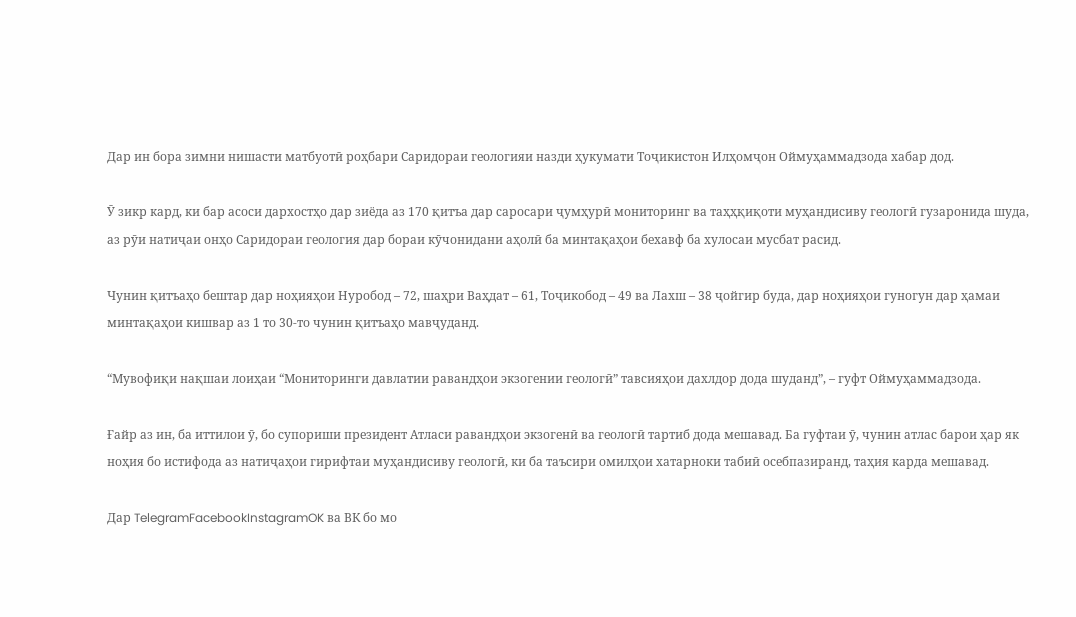Дар ин бора зимни нишасти матбуотӣ роҳбари Саридораи геологияи назди ҳукумати Тоҷикистон Илҳомҷон Оймуҳаммадзода хабар дод.

Ӯ зикр кард, ки бар асоси дархостҳо дар зиёда аз 170 қитъа дар саросари ҷумҳурӣ мониторинг ва таҳҳқиқоти муҳандисиву геологӣ гузаронида шуда, аз рӯи натиҷаи онҳо Саридораи геология дар бораи кӯчонидани аҳолӣ ба минтақаҳои бехавф ба хулосаи мусбат расид.

Чунин қитъаҳо бештар дар ноҳияҳои Нуробод – 72, шаҳри Ваҳдат – 61, Тоҷикобод – 49 ва Лахш – 38 ҷойгир буда, дар ноҳияҳои гуногун дар ҳамаи минтақаҳои кишвар аз 1 то 30-то чунин қитъаҳо мавҷуданд.

“Мувофиқи нақшаи лоиҳаи “Мониторинги давлатии равандҳои экзогении геологӣ” тавсияҳои дахлдор дода шуданд”, – гуфт Оймуҳаммадзода.

Ғайр аз ин, ба иттилои ӯ, бо супориши президент Атласи равандҳои экзогенӣ ва геологӣ тартиб дода мешавад. Ба гуфтаи ӯ, чунин атлас барои ҳар як ноҳия бо истифода аз натиҷаҳои гирифтаи муҳандисиву геологӣ, ки ба таъсири омилҳои хатарноки табиӣ осебпазиранд, таҳия карда мешавад.

Дар TelegramFacebookInstagramOK ва ВК бо мо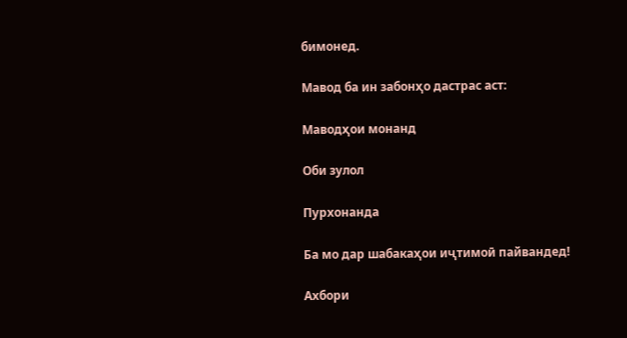бимонед.

Мавод ба ин забонҳо дастрас аст:

Маводҳои монанд

Оби зулол

Пурхонанда

Ба мо дар шабакаҳои иҷтимоӣ пайвандед!

Ахбори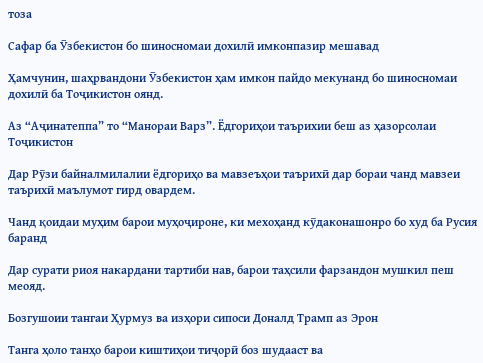тоза

Сафар ба Ӯзбекистон бо шиносномаи дохилӣ имконпазир мешавад

Ҳамчунин, шаҳрвандони Ӯзбекистон ҳам имкон пайдо мекунанд бо шиносномаи дохилӣ ба Тоҷикистон оянд.

Аз “Аҷинатеппа” то “Манораи Варз”. Ёдгориҳои таърихии беш аз ҳазорсолаи Тоҷикистон

Дар Рӯзи байналмилалии ёдгориҳо ва мавзеъҳои таърихӣ дар бораи чанд мавзеи таърихӣ маълумот гирд овардем.

Чанд қоидаи муҳим барои муҳоҷироне, ки мехоҳанд кӯдаконашонро бо худ ба Русия баранд

Дар сурати риоя накардани тартиби нав, барои таҳсили фарзандон мушкил пеш меояд.

Бозгушоии тангаи Ҳурмуз ва изҳори сипоси Доналд Трамп аз Эрон

Танга ҳоло танҳо барои киштиҳои тиҷорӣ боз шудааст ва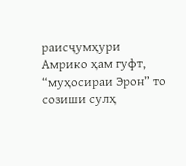раисҷумҳури Амрико ҳам гуфт, “муҳосираи Эрон” то созиши сулҳ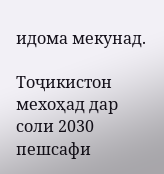идома мекунад.

Тоҷикистон мехоҳад дар соли 2030 пешсафи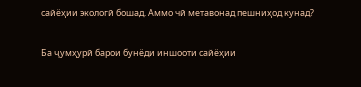сайёҳии экологӣ бошад. Аммо чӣ метавонад пешниҳод кунад?

Ба ҷумҳурӣ барои бунёди иншооти сайёҳии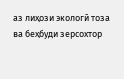аз лиҳози экологӣ тоза ва беҳбуди зерсохтор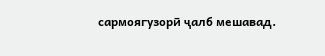сармоягузорӣ ҷалб мешавад.